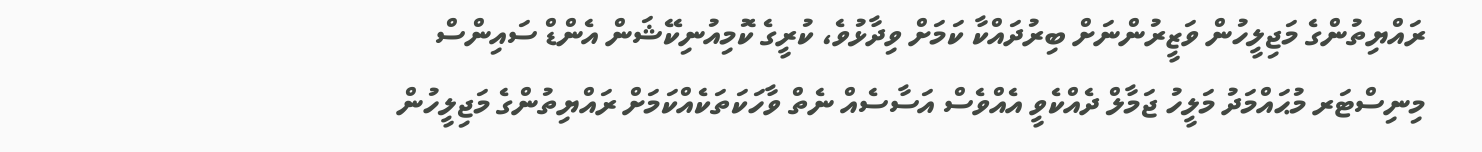ރައްޔިތުންގެ މަޖިލީހުން ވަޒީރުންނަށް ބިރުދައްކާ ކަމަށް ވިދާޅުވެ، ކުރީގެ ކޮމިއުނިކޭޝަން އެންޑް ސައިންސް މިނިސްޓަރ މުޙައްމަދު މަލީހު ޖަމާލް ދެއްކެވީ އެއްވެސް އަސާސެއް ނެތް ވާހަކަތަކެއްކަމަށް ރައްޔިތުންގެ މަޖިލީހުން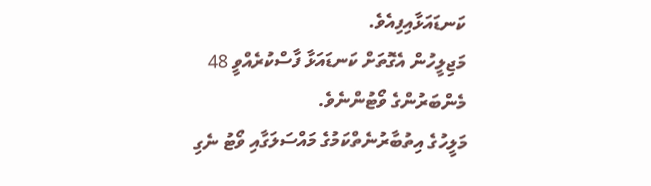ކަނޑައަޅާއިފިއެވެ.
މަޖިލީހުން އެގޮތަށް ކަނޑައަޅާ ފާސްކުރެއްވީ 48 މެންބަރުންގެ ވޯޓުންނެވެ.
މަލީހުގެ އިތުބާރުނެތްކަމުގެ މައްސަލަގާއި ވޯޓު ނެގި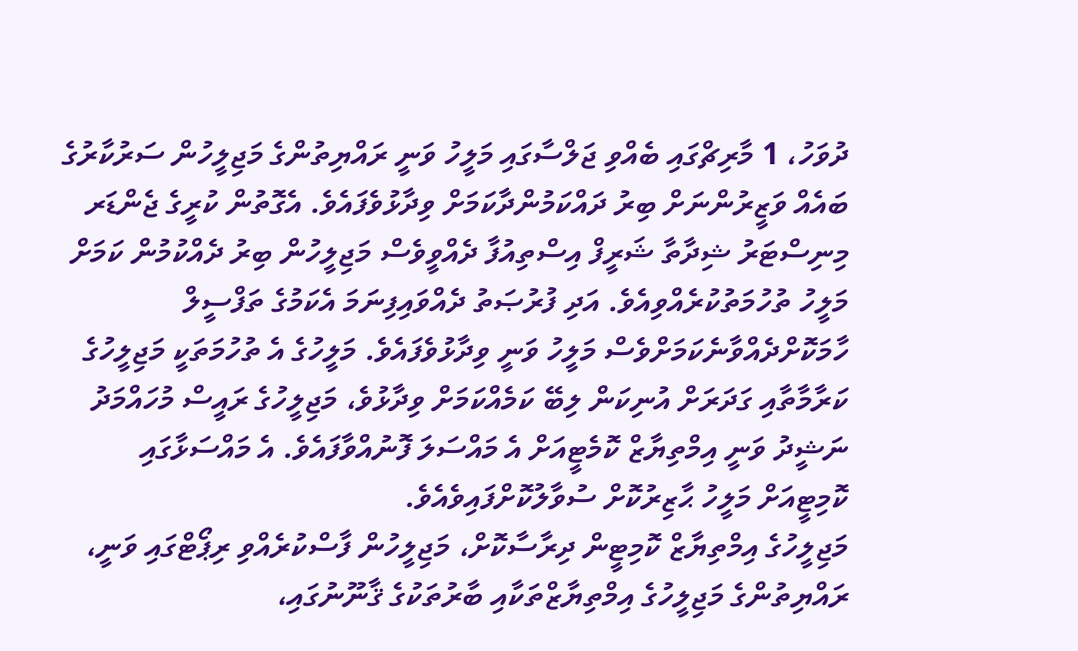ދުވަހު، 1 މާރިޗްގައި ބެއްވި ޖަލްސާގައި މަލީހު ވަނީ ރައްޔިތުންގެ މަޖިލީހުން ސަރުކާރުގެ ބައެއް ވަޒީރުންނަށް ބިރު ދައްކަމުންދާކަމަށް ވިދާޅުވެފައެވެ. އެގޮތުން ކުރީގެ ޖެންޑަރ މިނިސްޓަރު ޝިދާތާ ޝަރީފް އިސްތިއުފާ ދެއްވީވެސް މަޖިލީހުން ބިރު ދެއްކުމުން ކަމަށް މަލީހު ތުހުމަތުކުރެއްވިއެވެ. އަދި ފުރުޞަތު ދެއްވައިފިނަމަ އެކަމުގެ ތަފްސީލް ހާމަކޮށްދެއްވާނެކަމަށްވެސް މަލީހު ވަނީ ވިދާޅުވެފައެވެ. މަލީހުގެ އެ ތުހުމަތަކީ މަޖިލީހުގެ ކަރާމާތާއި ގަދަރަށް އުނިކަން ލިބޭ ކަމެއްކަމަށް ވިދާޅުވެ، މަޖިލީހުގެ ރައީސް މުހައްމަދު ނަޝީދު ވަނީ އިމްތިޔާޒް ކޮމެޓީއަށް އެ މައްސަލަ ފޮނުއްވާފައެވެ. އެ މައްސަޅާގައި ކޮމިޓީއަށް މަލީހު ޙާޒިރުކޮށް ސުވާލުކޮށްފައިވެއެވެ.
މަޖިލީހުގެ އިމްތިޔާޒް ކޮމިޓީން ދިރާސާކޮށް، މަޖިލީހުން ފާސްކުރެއްވި ރިޕޯޓްގައި ވަނީ، ރައްޔިތުންގެ މަޖިލީހުގެ އިމްތިޔާޒްތަކާއި ބާރުތަކުގެ ޤާނޫނުގައި،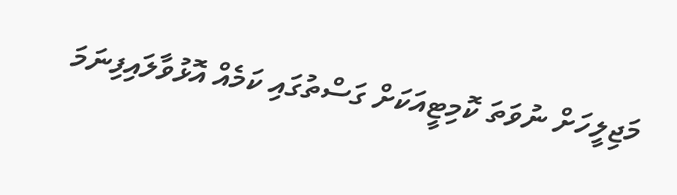މަޖިލީހަށް ނުވަތަ ކޮމިޓީއަކަށް ގަސްތުގައި ކަމެއް އޮޅުވާލައިފިނަމަ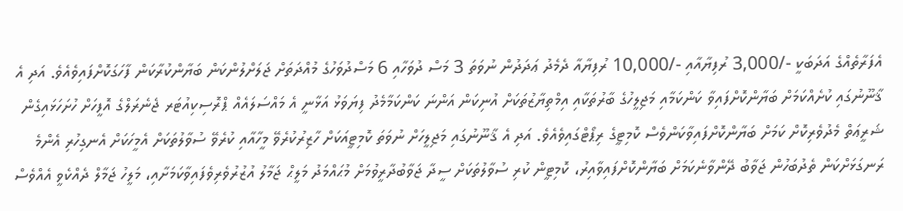އެފަރާތެއްގެ އަދަބަކީ -/3,000 ރުފިޔާއާއި -/10,000 ރުފިޔާއާ ދެމެދު ޢަދަދުން ނުވަތަ 3 މަސް ދުވަހާއި 6 މަސްދުވަހުގެ މުއްދަތަށް ޖަލަށްލުންކަން ބަޔާންކުރާކަން ފާހަގަކޮށްފައިވެއެވެ. އަދި އެ ޤާނޫނުގައި ކުށެއްކަމަށް ބަޔާންކޮށްފައިވާ ކަންކަމާއި މަޖިލީހުގެ ބާރުތަކާއި އިމްތިޔާޒުތަކަށް އުނިކަން އަންނަ ކަންކަމާމެދު ފިޔަވަޅު އަޅާނީ އެ މައްސަލައެއް ޕްރޮސިކިއުޓަރ ޖެނެރަލްގެ އޮފީހަށް ހުށަހަޅައިގެން ޝަރީޢަތް މެދުވެރިކޮށް ކަމަށް ބަޔާންކޮށްފައިވާކަންވެސް ކޮމިޓީގެ ރިޕޯޓްގައިވެއެވެ. އަދި އެ ޤާނޫނުގައި މަޖިލީހަށް ނުވަތަ ކޮމިޓީއަކަށް ހާޒިރުކުރެވޭ މީހާއާއި ކުރެވޭ ސުވާލުތަކަށް އެމީހަކަށް އެނގިހުރި އެންމެ ރަނގަޅަށްކަން ތެދުބަހުން ޖަވާބު ދޭންވާނެކަމަށް ބަޔާންކޮށްފައިވާއިރު، ކޮމިޓީން ކުރި ސުވާލުތަކަށް ސީދާ ޖަވާބުދާރީވުމަށް މުޙައްމަދު މަލީޙް ޖަމާލު އުޒުރުވެރިވެފައިވާކަމަށާއި، މަލީހު ޖަމާލް ދެއްކެވީ އެއްވެސް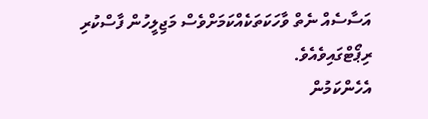އަސާސެއް ނެތް ވާހަކަތަކެއްކަމަށްވެސް މަޖިލީހުން ފާސްކުރި ރިޕޯޓްގައިވެއެވެ.
އެހެންކަމުން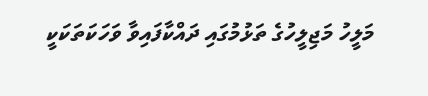މަލީހު މަޖިލީހުގެ ތަޅުމުގައި ދައްކާފައިވާ ވަހަކަތަކަކީ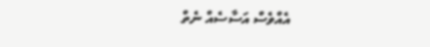އެއްވެސް އަސާސެއް ނެތް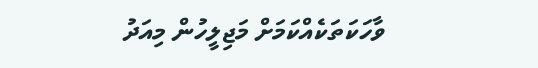ވާހަކަތަކެއްކަމަށް މަޖިލީހުން މިއަދު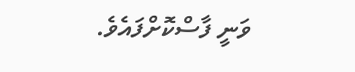ވަނީ ފާސްކޮށްފައެވެ.